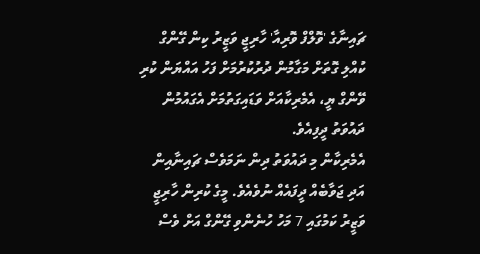ޗައިނާގެ 'ވޮލްފް ވޮރިއާ' ހާރިޖީ ވަޒީރު ކިން ގޭންގް ކުއްލި ގޮތަށް މަގާމުން ދުރުކުރުމަށް ފަހު އައްޔަން ކުރި ވޭންގް ޔީ، އެމެރިކާއަށް ވަޑައިގަތުމަށް އެގައުމުން ދައުވަތު ދީފިއެވެ.
އެމެރިކާން މި ދައުވަތު ދިން ނަމަވެސް ޗައިނާއިން އަދި ޖަވާބެއް ދީފައެއް ނުވެއެވެ. މީގެ ކުރިން ހާރިޖީ ވަޒީރު ކަމުގައި 7 މަހު ހުނެންވި ގޭންގް އަށް ވެސް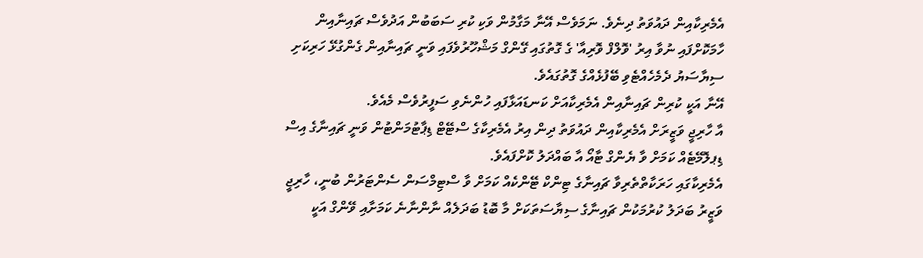އެމެރިކާއިން ދައުވަތު ދިނެވެ. ނަމަވެސް އޭނާ މަގާމުން ވަކި ކުރި ސަބަބުން އަދުވެސް ޗައިނާއިން ހާމަކޮށްފައި ނުވާ އިރު 'ވޮލްފް ވޮރިއާ' ގެ ގޮތުގައި ގޭންގް މަޝްހޫރުވެފައި ވަނީ ޗައިނާއިން ގެންގުޅޭ ހަރިކަށި ސިޔާސަޔު ދެމެހެއްޓެވި ބޭފުޅެއްގެ ގޮތުގައެވެ.
އޭނާ އަކީ ކުރިން ޗައިނާއިން އެމެރިކާއަށް ކަނޑައަޅާފައި ހުންނެވި ސަފީރުވެސް މެއެވެ.
އާ ހާރިޖީ ވަޒީރަށް އެމެރިކާއިން ދައުވަތު ދިން އިރު އެމެރިކާގެ ސްޓޭޓް ޑިޕާޓުމަންޓުން ވަނީ ޗައިނާގެ އިސް ޑިޕލޮމޭޓެއް ކަމަށް ވާ ޔެންގް ޓާއޯ އާ ބައްދަލު ކޮށްފައެވެ.
އެމެރިކާގައި ހަރަކާތްތެރިވާ ޗައިނާގެ ޓިންކް ޓޭންކެއް ކަމަށް ވާ ސްޓިމްސަން ސެންޓަރުން ބުނީ، ހާރިޖީ ވަޒީރު ބަދަލު ކުރުމަކުން ޗައިނާގެ ސިޔާސަތަކަށް މާ ބޮޑު ބަދަލެއް ނާންނާނެ ކަމަށާއި ވޭންގް އަކީ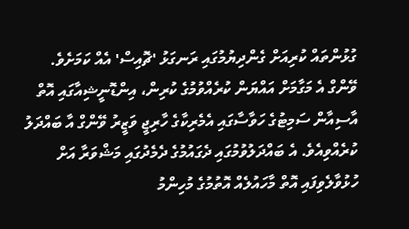ގުޅުންތައް ކުރިއަށް ގެންދިޔުމުގައި ރަނގަޅު 'ޗޮއިސް' އެއް ކަމަށެވެ.
ވޭންގް އެ މަގާމަށް އައްޔަން ކުރެއްވުމުގެ ކުރިން، އިންޑޮނީޝިއާގައި އޮތް އާސިއާން ސަމިޓުގެ ހަވާސާގައި އެމެރިކާގެ ހާރިޖީ ވަޒީރު ވޭންގް އާ ބައްދަލު ކުރެއްވިއެވެ. އެ ބައްދަލުވުމުގައި ދެގައުމުގެ ދެމެދުގައި މަޝްވަރާ އަށް ހުޅުވާލެވިފައި އޮތް މާހައުލެއް އޮތުމުގެ މުހިންމު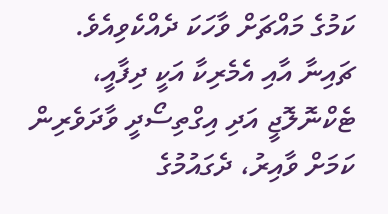ކަމުގެ މައްޗަށް ވާހަކަ ދެއްކެވިއެވެ.
ޗައިނާ އާއި އެމެރިކާ އަކީ ދިފާއީ، ޓެކްނޮލޮޖީ އަދި އިގްތިސޯދީ ވާދަވެރިން ކަމަށް ވާއިރު، ދެގައުމުގެ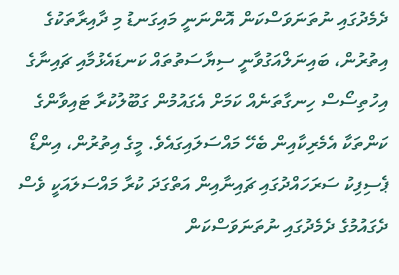ދެމެދުގައި ނުތަނަވަސްކަން އޮންނަނީ މައިގަނޑު މި ދާއިރާތަކުގެ އިތުރުން، ބައިނަލްއަގުވާނީ ސިޔާސަތުތައް ކަނޑައެޅުމާއި ޗައިނާގެ އިހުތިސޯސް ހިނގާތަނެއް ކަމަށް އެގައުމުން ގަބޫލުކުރާ ޓައިވާންގެ ކަންތަކާ އެމެރިކާއިން ބެހޭ މައްސަލައިގައެވެ. މީގެ އިތުރުން، އިންޑޯ ޕެސިފިކު ސަރަހައްދުގައި ޗައިނާއިން އަތްގަދަ ކުރާ މައްސަލައަކީ ވެސް ދެގައުމުގެ ދެމެދުގައި ނުތަނަވަސްކަން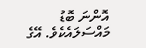އޮންނަ ބޮޑު މައްސަލައެކެވެ. އޭގެ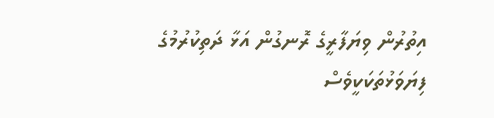އިތުރުން ވިޔަފާރީގެ ރޮނގުން އަޅާ ދަތިކުރުމުގެ ފިޔަވަޅުތަކަކީވެސް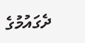ދެގައުމުގެ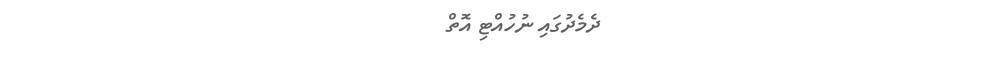ދެމެދުގައި ނުހުއްޓި އޮތް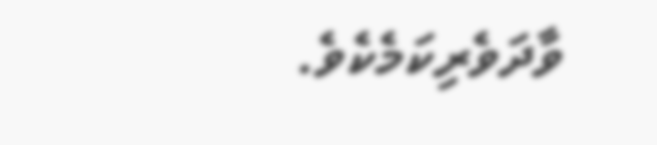ވާދަވެރިކަމެކެވެ.